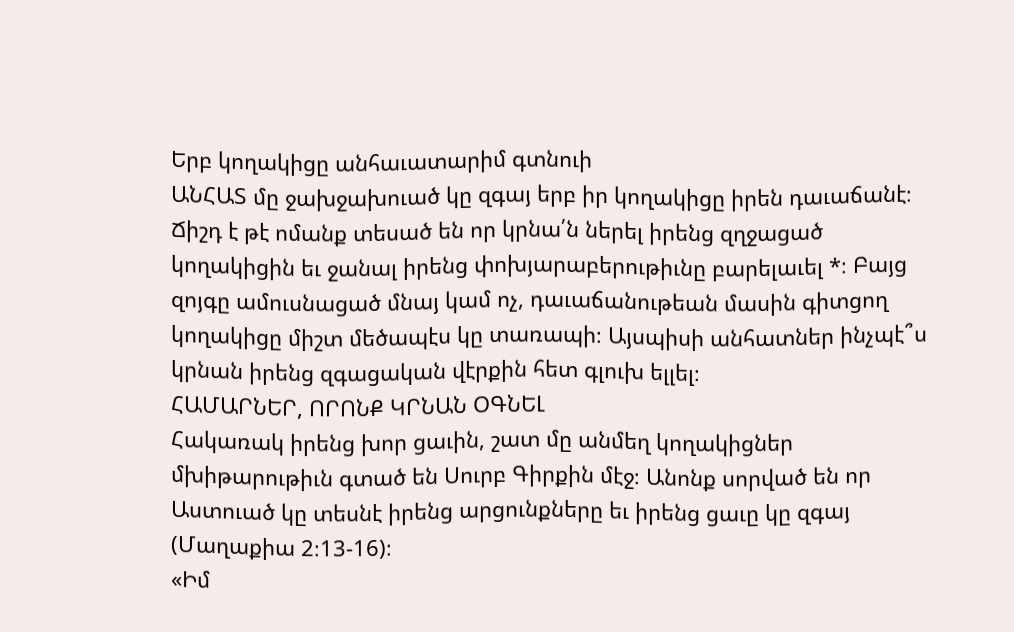Երբ կողակիցը անհաւատարիմ գտնուի
ԱՆՀԱՏ մը ջախջախուած կը զգայ երբ իր կողակիցը իրեն դաւաճանէ։ Ճիշդ է թէ ոմանք տեսած են որ կրնա՛ն ներել իրենց զղջացած կողակիցին եւ ջանալ իրենց փոխյարաբերութիւնը բարելաւել *։ Բայց զոյգը ամուսնացած մնայ կամ ոչ, դաւաճանութեան մասին գիտցող կողակիցը միշտ մեծապէս կը տառապի։ Այսպիսի անհատներ ինչպէ՞ս կրնան իրենց զգացական վէրքին հետ գլուխ ելլել։
ՀԱՄԱՐՆԵՐ, ՈՐՈՆՔ ԿՐՆԱՆ ՕԳՆԵԼ
Հակառակ իրենց խոր ցաւին, շատ մը անմեղ կողակիցներ մխիթարութիւն գտած են Սուրբ Գիրքին մէջ։ Անոնք սորված են որ Աստուած կը տեսնէ իրենց արցունքները եւ իրենց ցաւը կը զգայ (Մաղաքիա 2։13-16)։
«Իմ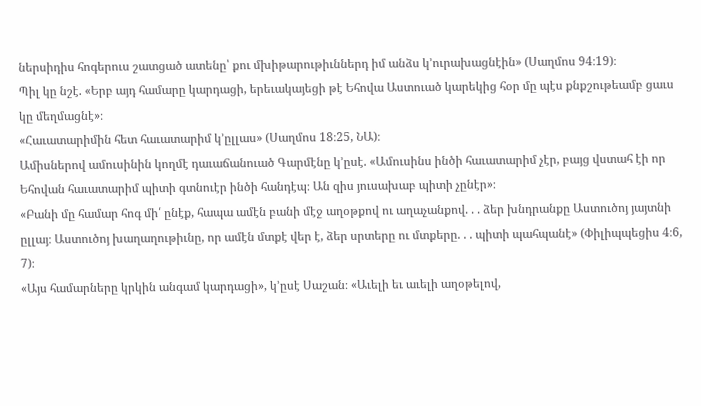ներսիդիս հոգերուս շատցած ատենը՝ քու մխիթարութիւններդ իմ անձս կ’ուրախացնէին» (Սաղմոս 94։19)։
Պիլ կը նշէ. «Երբ այդ համարը կարդացի, երեւակայեցի թէ Եհովա Աստուած կարեկից հօր մը պէս քնքշութեամբ ցաւս կը մեղմացնէ»։
«Հաւատարիմին հետ հաւատարիմ կ’ըլլաս» (Սաղմոս 18։25, ՆԱ)։
Ամիսներով ամուսինին կողմէ դաւաճանուած Գարմէնը կ’ըսէ. «Ամուսինս ինծի հաւատարիմ չէր, բայց վստահ էի որ Եհովան հաւատարիմ պիտի գտնուէր ինծի հանդէպ։ Ան զիս յուսախաբ պիտի չընէր»։
«Բանի մը համար հոգ մի՛ ընէք, հապա ամէն բանի մէջ աղօթքով ու աղաչանքով. . . ձեր խնդրանքը Աստուծոյ յայտնի ըլլայ։ Աստուծոյ խաղաղութիւնը, որ ամէն մտքէ վեր է, ձեր սրտերը ու մտքերը. . . պիտի պահպանէ» (Փիլիպպեցիս 4։6, 7)։
«Այս համարները կրկին անգամ կարդացի», կ’ըսէ Սաշան։ «Աւելի եւ աւելի աղօթելով,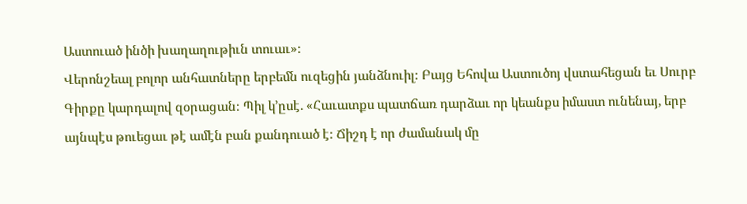Աստուած ինծի խաղաղութիւն տուաւ»։
Վերոնշեալ բոլոր անհատները երբեմն ուզեցին յանձնուիլ։ Բայց Եհովա Աստուծոյ վստահեցան եւ Սուրբ Գիրքը կարդալով զօրացան։ Պիլ կ’ըսէ. «Հաւատքս պատճառ դարձաւ որ կեանքս իմաստ ունենայ, երբ այնպէս թուեցաւ թէ ամէն բան քանդուած է։ Ճիշդ է որ ժամանակ մը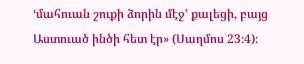‘մահուան շուքի ձորին մէջ’ քալեցի, բայց Աստուած ինծի հետ էր» (Սաղմոս 23։4)։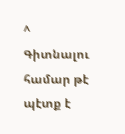^ Գիտնալու համար թէ պէտք է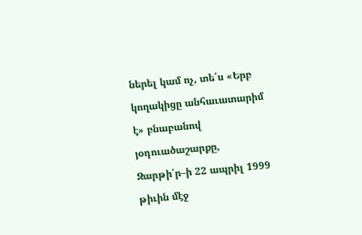ներել կամ ոչ, տե՛ս «Երբ կողակիցը անհաւատարիմ է» բնաբանով յօդուածաշարքը, Զարթի՛ր–ի 22 ապրիլ 1999 թիւին մէջ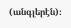(անգլերէն)։